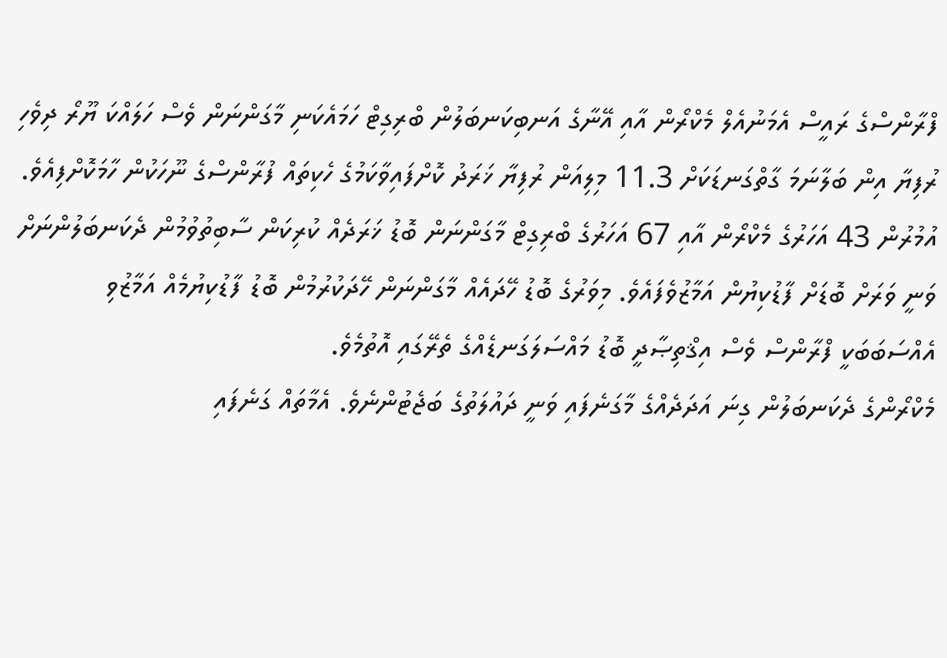ފްރާންސްގެ ރައީސް އެމަނުއެލް މެކްރޯން އާއި އޭނާގެ އަނބިކަނބަލުން ބްރިގިޓް ހަމައެކަނި މާގަންނަން ވެސް ހަލައްކަ ޔޫރޯ ދިވެހި ރުފިޔާ އިން ބަލާނަމަ ގާތްގަނޑަކަށް 11.3 މިލިއަން ރުފިޔާ ޚަރަދު ކޮށްފައިވާކަމުގެ ހެކިތައް ފުރާންސްގެ ނޫހަކުން ހާމަކޮށްފިއެވެ.
އުމުރުން 43 އަހަރުގެ މެކްރޯން އާއި 67 އަހަރުގެ ބްރިގިޓް މާގަންނަން ބޮޑު ޚަރަދެއް ކުރިކަން ސާބިތުވުމުން ދެކަނބަލުންނަށް ވަނީ ވަރަށް ބޮޑަށް ފާޑުކިޔުން އަމާޒުވެފައެވެ. މިވަރުގެ ބޮޑު ހޭދައެއް މާގަންނަން ހޭދަކުރުމުން ބޮޑު ފާޑުކިޔުމެއް އަމާޒުވި އެއްސަބަބަކީ ފްރާންސް ވެސް އިޤްތިޞާދީ ބޮޑު މައްސަލަގަނޑެއްގެ ތެރޭގައި އޮތުމެވެ.
މެކްރޯންގެ ދެކަނބަލުން ގިނަ އަދަދެއްގެ މާގަނެފައި ވަނީ ދައުލަތުގެ ބަޖެޓުންނެވެ. އެމާތައް ގަނެފައި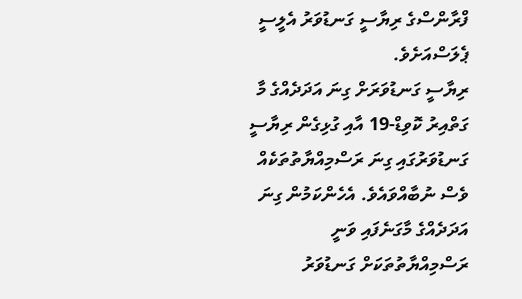ފްރާންސްގެ ރިޔާސީ ގަނޑުވަރު އެލީސީ ޕެލަސްއަށެވެ.
ރިޔާސީ ގަނޑުވަރަށް ގިނަ އަދަދެއްގެ މާ ގަތްއިރު ކޮވިޑް-19 އާއި ގުޅިގެން ރިޔާސީ ގަނޑުވަރުގައި ގިނަ ރަސްމިއްޔާތުތަކެއް ވެސް ނުބާއްވައެވެ. އެހެންކަމުން ގިނަ އަދަދެއްގެ މާގަނެފައި ވަނީ ރަސްމިއްޔާތުތަކަށް ގަނޑުވަރު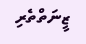ޒީނަތްތެރި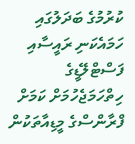ކުރުމުގެ ބަދަލުގައި ހަމައެކަނި ރައީސާއި ފަސްޓްލޭޑީގެ ހިތްހަމަޖެހުމަށް ކަމަށް ފްރާންސްގެ މީޑިއާތަކުން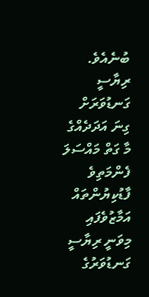ބުނެއެވެ.
ރިޔާސީ ގަނޑުވަރަށް ގިނަ އަދަދެއްގެ މާ ގަތް މައްސަލަ ފެންމަތިވެ ފާޑުކިޔުންތައް އަމާޒުވެފައި މިވަނީ ރިޔާސީ ގަނޑުވަރުގެ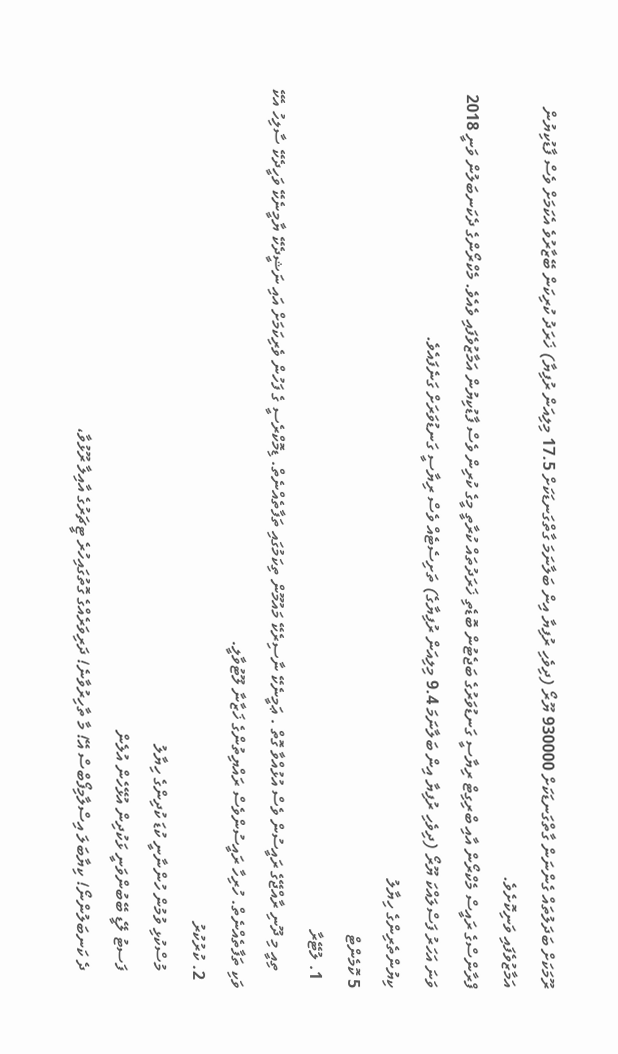ރޫމަކަށް ބަދަލުތައް ގެންނަން ގާތްގަނޑަކަށް 930000 ޔޫރޯ (ދިވެހި ރުފިޔާ އިން ބަލާނަމަ ގާތްގަނޑަކަށް 17.5 މިލިއަން ރުފިޔާ) ޚަރަދު ކުރިކަން ބޭޒާރުވެ އެކަމަށް ވެސް ފާޑުކިޔުން އަމާޒުވެފައި ވަނިކޮށެވެ.
ފްރާންސްގެ ރައީސް މެކްރޯން އާއި ބްރިގިޓް ރިޔާސީ ގަނޑުވަރުގެ ބަޖެޓުން ބޮޑެތި ޚަރަދުތައް ކުރާތީ މީގެ ކުރިން ވެސް ފާޑުކިޔުން އަމާޒުވެފައި ވެއެވެ. މެކްރޯންގެ ދެކަނބަލުން ވަނީ 2018 ވަނަ އަހަރު ފަސްލައްކަ ޔޫރޯ (ދިވެހި ރުފިޔާ އިން ބަލާނަމަ 9.4 މިލިއަން ރުފިޔާގެ) ތަށިސެޓެއް ވެސް ރިޔާސީ ގަނޑުވަރަށް ގަނެފައެވެ.
ކިޔުންތެރިންގެ ހިޔާލު
5 ކޮމެންޓް
  1. ލުޓޭރާ
    ތިއީ މި ދޫނި ރާއްޖޭގެ ރައީސުން ވެސް އުޅުއްވާ ގޮތް . ޢަމީނެކޭ ނާސިރެކޭ މައުމޫން ތިކަމުގައި ތަފާތެއްނެތް. ޑިމޮކްރެސީ ގެ ފަހުން ވެރިކަމަށް އައި ނަޝީދެކޭ ޔާމީނެކޭ ވަހީދެކޭ ސާލިހު އެކޭ ވަކި ތަފާތެއްނެތް. ހުރިހާ ރައީސުންވެސް ރައްޔިތުންގެ ޚަޒާނާ ލޫޓުވާލީ.
  2. ކުރުކުރު
    މުސްކުޅި ވުމުން ހުންނާނީ ކުޑަ ކުދިންގެ ހިޔާލު
    ފަސޓު ލޭޑީ ބޭބުންވަނީ ޅަކުދިން އުޅޭހެން އުލެން
    ދެ ކަނބަލުންނޯ! ކިޔާބަލަ އިސްލާމިފޯބްސް އޭ! މާ ތާހިރުވާނެ! ދަރިވަރެއްގެ ގޮތުގައިހުރެ ޓީޗަރުގެ އާއިލާ ރޫޅުވާ،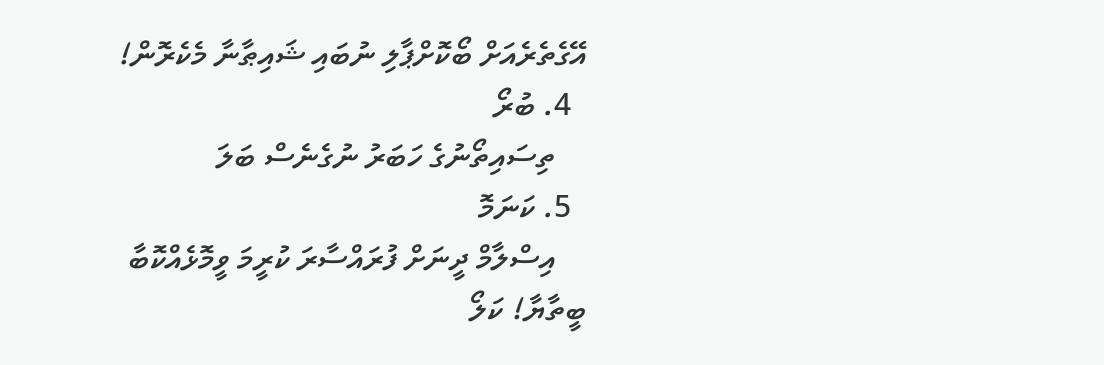އޭގެތެރެއަށް ބޯކޮށްޕާލި ނުބައި ޝައިޠާނާ މެކެރޮން!
  4. ބުރޯ
    ތިސައިތޯނުގެ ހަބަރު ނުގެނެސް ބަލަ
  5. ކަނަމޮ
    އިސްލާމް ދީނަށް ފުރައްސާރަ ކުރީމަ ވީމޮޅެއްކޮބާ ބީތާޔާ! ކަލޯ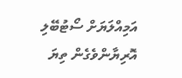އަމިއްލަޔަށް ސޯޓުބޭލި އޮރިޔާންވެގެން ތިޔަ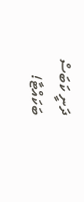ދަނީ ކަބަސް ބަކައްޓާ!